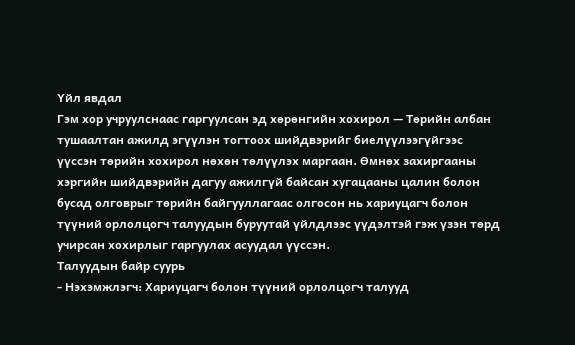Үйл явдал
Гэм хор учруулснаас гаргуулсан эд хөрөнгийн хохирол — Төрийн албан тушаалтан ажилд эгүүлэн тогтоох шийдвэрийг биелүүлээгүйгээс үүссэн төрийн хохирол нөхөн төлүүлэх маргаан. Өмнөх захиргааны хэргийн шийдвэрийн дагуу ажилгүй байсан хугацааны цалин болон бусад олговрыг төрийн байгууллагаас олгосон нь хариуцагч болон түүний орлолцогч талуудын буруутай үйлдлээс үүдэлтэй гэж үзэн төрд учирсан хохирлыг гаргуулах асуудал үүссэн.
Талуудын байр суурь
- Нэхэмжлэгч: Хариуцагч болон түүний орлолцогч талууд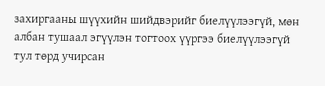захиргааны шүүхийн шийдвэрийг биелүүлээгүй, мөн албан тушаал эгүүлэн тогтоох үүргээ биелүүлээгүй тул төрд учирсан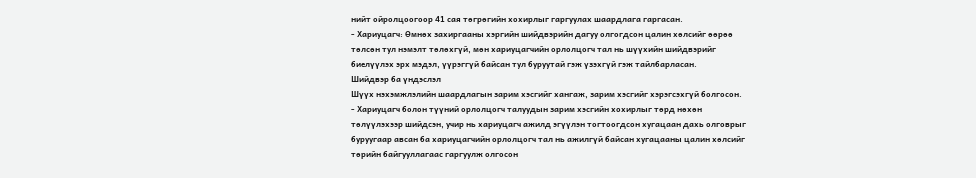нийт ойролцоогоор 41 сая төгрөгийн хохирлыг гаргуулах шаардлага гаргасан.
- Хариуцагч: Өмнөх захиргааны хэргийн шийдвэрийн дагуу олгогдсон цалин хөлсийг өөрөө төлсөн тул нэмэлт төлөхгүй, мөн хариуцагчийн орлолцогч тал нь шүүхийн шийдвэрийг биелүүлэх эрх мэдэл, үүрэггүй байсан тул буруутай гэж үзэхгүй гэж тайлбарласан.
Шийдвэр ба үндэслэл
Шүүх нэхэмжлэлийн шаардлагын зарим хэсгийг хангаж, зарим хэсгийг хэрэгсэхгүй болгосон.
- Хариуцагч болон түүний орлолцогч талуудын зарим хэсгийн хохирлыг төрд нөхөн төлүүлэхээр шийдсэн, учир нь хариуцагч ажилд эгүүлэн тогтоогдсон хугацаан дахь олговрыг буруугаар авсан ба хариуцагчийн орлолцогч тал нь ажилгүй байсан хугацааны цалин хөлсийг төрийн байгууллагаас гаргуулж олгосон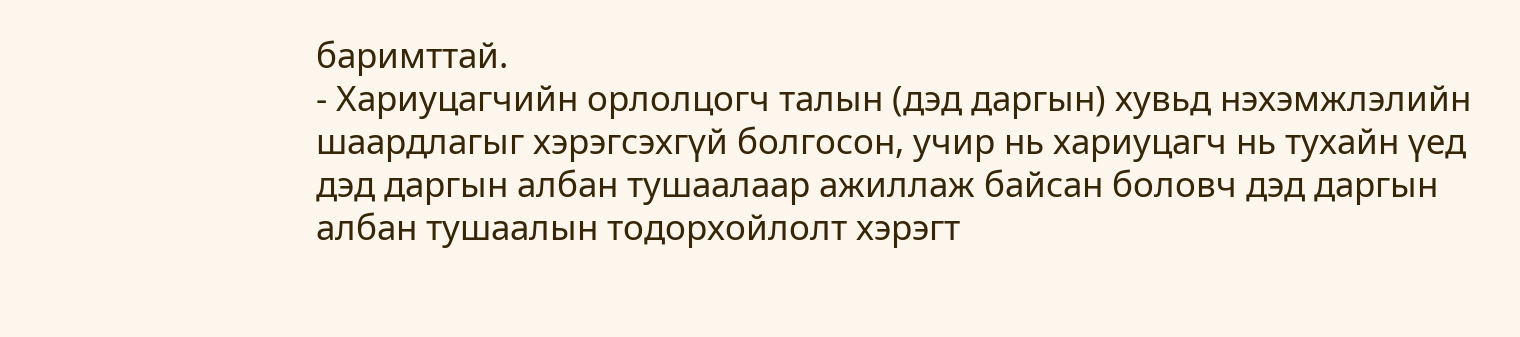баримттай.
- Хариуцагчийн орлолцогч талын (дэд даргын) хувьд нэхэмжлэлийн шаардлагыг хэрэгсэхгүй болгосон, учир нь хариуцагч нь тухайн үед дэд даргын албан тушаалаар ажиллаж байсан боловч дэд даргын албан тушаалын тодорхойлолт хэрэгт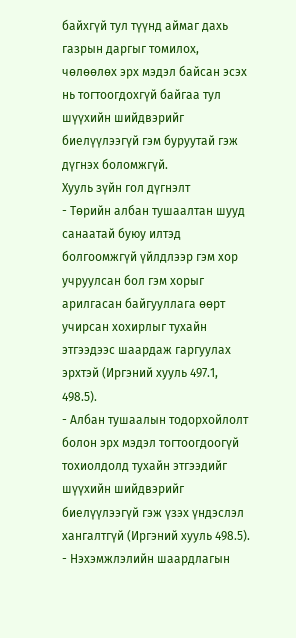байхгүй тул түүнд аймаг дахь газрын даргыг томилох, чөлөөлөх эрх мэдэл байсан эсэх нь тогтоогдохгүй байгаа тул шүүхийн шийдвэрийг биелүүлээгүй гэм буруутай гэж дүгнэх боломжгүй.
Хууль зүйн гол дүгнэлт
- Төрийн албан тушаалтан шууд санаатай буюу илтэд болгоомжгүй үйлдлээр гэм хор учруулсан бол гэм хорыг арилгасан байгууллага өөрт учирсан хохирлыг тухайн этгээдээс шаардаж гаргуулах эрхтэй (Иргэний хууль 497.1, 498.5).
- Албан тушаалын тодорхойлолт болон эрх мэдэл тогтоогдоогүй тохиолдолд тухайн этгээдийг шүүхийн шийдвэрийг биелүүлээгүй гэж үзэх үндэслэл хангалтгүй (Иргэний хууль 498.5).
- Нэхэмжлэлийн шаардлагын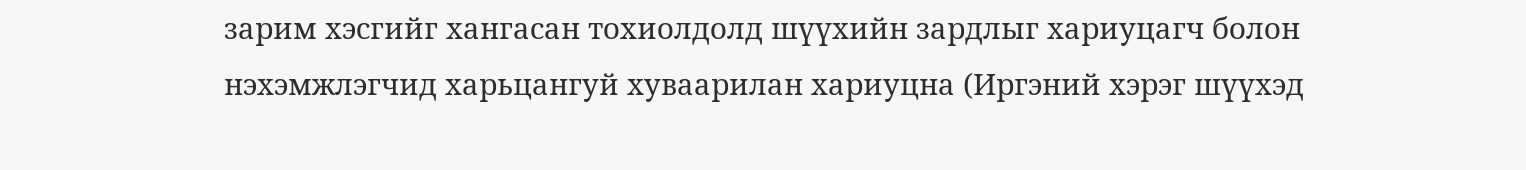зарим хэсгийг хангасан тохиолдолд шүүхийн зардлыг хариуцагч болон нэхэмжлэгчид харьцангуй хуваарилан хариуцна (Иргэний хэрэг шүүхэд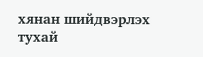хянан шийдвэрлэх тухай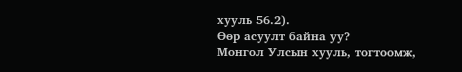хууль 56.2).
Өөр асуулт байна уу?
Монгол Улсын хууль, тогтоомж,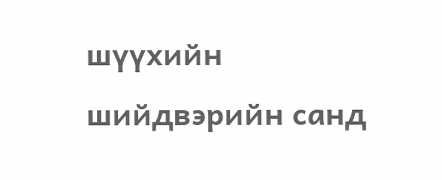шүүхийн шийдвэрийн санд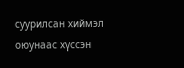суурилсан хиймэл оюунаас хүссэн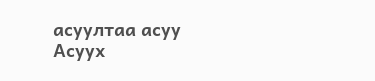асуултаа асуу
Асуух